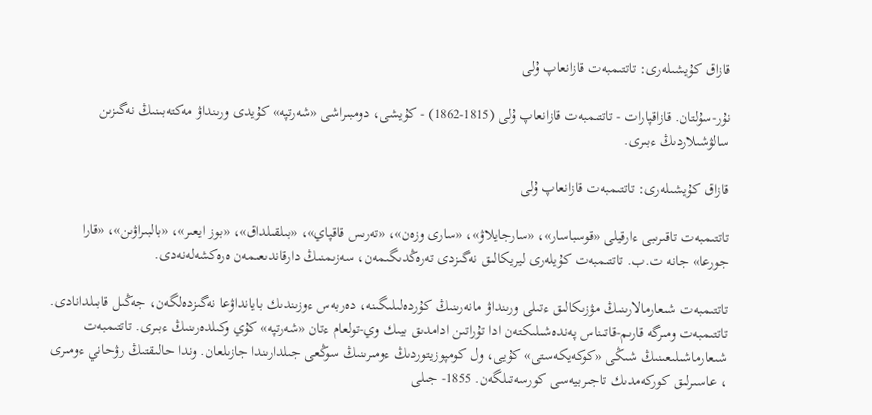قازاق كۇيشىلەرى: تاتتىمبەت قازانعاپ ۇلى

نۇر-سۇلتان. قازاقپارات - تاتتىمبەت قازانعاپ ۇلى (1815-1862) - كۇيشى، دومبىراشى «شەرتپە» كۇيدى ورىنداۋ مەكتەبىنىڭ نەگىزىن سالۋشىلاردىڭ ءبىرى.

قازاق كۇيشىلەرى: تاتتىمبەت قازانعاپ ۇلى

تاتتىمبەت تاقىرىبى ءارقيلى «قوسباسار»، «سارجايلاۋ»، «سارى وزەن»، «تەرىس قاقپاي»، «بىلقىلداق»، «بوز ايعىر»، «بالبىراۋىن»، «قارا جورعا» جانە ت.ب. تاتتىمبەت كۇيلەرى ليريكالىق نەگىزدى تەرەڭدىگىمەن، سەزىمنىڭ دارقاندىعىمەن ەرەكشەلەنەدى.

تاتتىمبەت شىعارمالارىنىڭ مۋزىكالىق ءتىلى ورىنداۋ مانەرىنىڭ كۇردەلىلىگىنە، دەربەس ءوزىندىك بايانداۋعا نەگىزدەلگەن، جەڭىل قابىلدانادى. تاتتىمبەت ومىرگە قارىم-قاتىناس پەندەشىلىكتەن ادا تۇراتىن ادامدىق بيىك وي-تولعام ءتان «شەرتپە» كۇي وكىلدەرىنىڭ ءبىرى. تاتتىمبەت شىعارماشىلىعىنىڭ شىڭى «كوكەيكەستى» كۇيى، ول كومپوزيتوردىڭ ءومىرىنىڭ سوڭعى جىلدارىندا جازىلعان. وندا حالىقتىڭ رۋحاني ءومىرى ، عاسىرلىق كوركەمدىك تاجىربيەسى كورسەتىلگەن. 1855- جىلى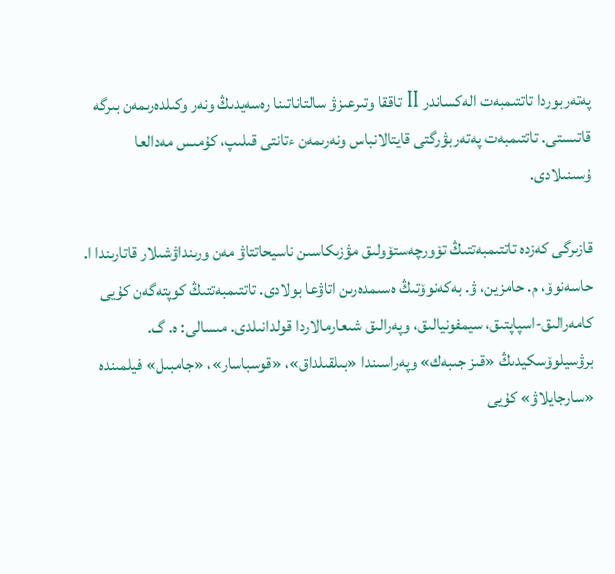پەتەربوردا تاتتىمبەت الەكساندر II تاققا وتىرعىزۋ سالتاناتىنا رەسەيدىڭ ونەر وكىلدەرىمەن بىرگە قاتىستى. تاتتىمبەت پەتەربۋرگتى قايتالانباس ونەرىمەن ءتانتى قىلىپ، كۇمىس مەدالعا ۇسىنىلادى.

قازىرگى كەزدە تاتتىمبەتتىڭ تۆورچەستۆولىق مۋزىكاسىن ناسيحاتتاۋ مەن ورىنداۋشىلار قاتارىندا ا. حاسەنوۆ، م. حامزين، ۋ. بەكەنوۆتىڭ ەسىمدەرىن اتاۋعا بولادى. تاتتىمبەتتىڭ كوپتەگەن كۇيى كامەرالىق-اسپاپتىق، سيمفونيالىق، وپەرالىق شىعارمالاردا قولدانىلدى. مىسالى: ە. گ. برۋسيلوۆسكيدىڭ «قىز جىبەك» وپەراسىندا «بىلقىلداق»، «قوسباسار»، «جامبىل» فيلمىندە «سارجايلاۋ» كۇيى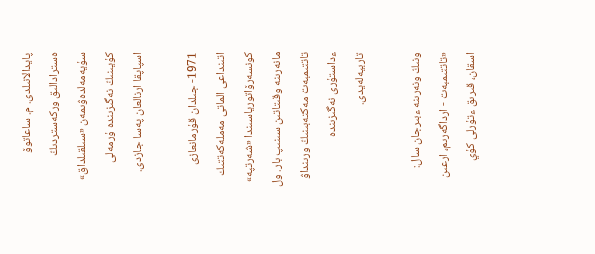پايدالانىلدى. م. ساعاتوۆ ەسترادالىق وركەستردىڭ سۇيەمەلدەۋىمەن «سىلقىلداق» كۇيىنىڭ نەگىزىندە ۇرمەلى اسپاپقا ارنالعان پەسا جازدى.

1971- جىلدان قۇرمانعازى اتىنداعى الماتى مەملەكەتتىك كونسەرۆاتورياسىندا «شەرتپە» مانەرىنە وقىتاتىن سىنىپ بار. ول تاتتىمبەت مەكتەبىنىڭ ورىنداۋ ءداستۇرى نەگىزىندە تاربيەلەيدى.

ونىڭ ونەرىنە ءبىرجان سال: «تاتتىمبەت - ارداگەرىم، ارعىن اسقان، قىرىق ءتۇرلى كۇي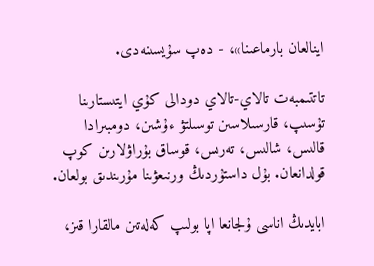اينالعان بارماعىنا»، - دەپ سۇيسىنەدى.

تاتتىمبەت تالاي-تالاي دودالى كۇي ايتىستارىنا تۇسىپ، قارسىلاسىن توسىلتۋ ءۇشىن، دومبىرادا قالىس، شالىس، تەرىس، قوساق بۇراۋلارىن كوپ قولدانعان. بۇل داستۇردىڭ ورنىعۋىنا مۇرىندىق بولعان.

ابايدىڭ اناسى ۇلجانعا اپا بولىپ كەلەتىن مالقارا قىز،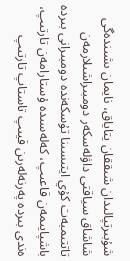شۇبىرتپالىدان شىققان يتاياق، نايمان ىشىندەگى شاشاق سياقتى داۋلەسكەر دومبىراشىلارمەن تاتتىمبەت كۇي ايتىسىنا تۇسكەندە دومبىرانى بىردە باشپايىمەن قاعىپ، كەلەسىدە ۇستارامەن تارتىپ، ەندى بىردە پەرنەلەرىن قيىپ تاستاپ تارتىپ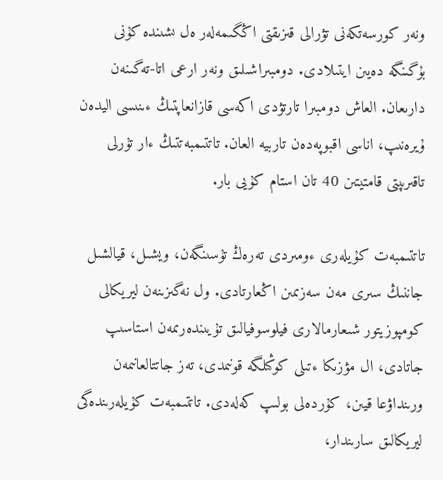ونەر كورسەتكەنى تۋرالى قىزىقتى اڭگىمەلەر ەل ىشىندە كۇنى بۇگىنگە دەيىن ايتىلادى. دومبىراشىلىق ونەر ارعى اتا-تەگىنەن دارىعان. العاش دومبىرا تارتۋدى اكەسى قازانعاپتىڭ ءىنىسى اليدەن ۇيرەنىپ، اناسى اقبوپەدەن تاربيە العان. تاتتىمبەتتىڭ ءار تۇرلى تاقىرىپتى قامتيتىن 40 تان استام كۇيى بار.

تاتتىمبەت كۇيلەرى ءومىردى تەرەڭ تۇسىنگەن، ويشىل، قيالشىل جاننىڭ سىرى مەن سەزىمىن اڭعارتادى. ول نەگىزىنەن ليريكالى كومپوزيتور شىعارمالارى فيلوسوفيالىق تۇيىندەرىمەن استاسىپ جاتادى، ال مۋزىكا ءتىلى كوڭىلگە قونىمدى، تەز جاتتالعانىمەن ورىنداۋعا قيىن، كۇردەلى بولىپ كەلەدى. تاتتىمبەت كۇيلەرىندەگى ليريكالىق سارىندار،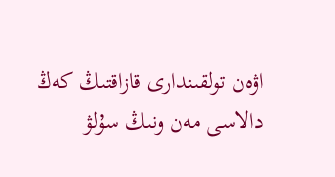اۋەن تولقىندارى قازاقتىڭ كەڭ دالاسى مەن ونىڭ سۇلۋ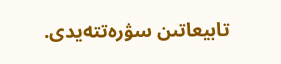تابيعاتىن سۋرەتتەيدى.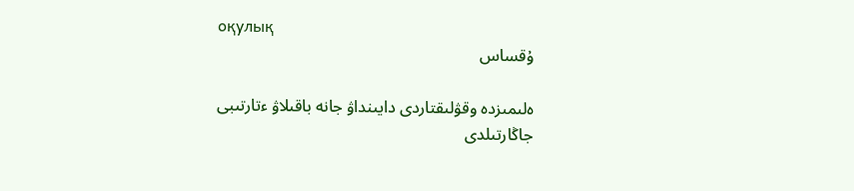оқулық
ۇقساس

ەلىمىزدە وقۋلىقتاردى دايىنداۋ جانە باقىلاۋ ءتارتىبى جاڭارتىلدى